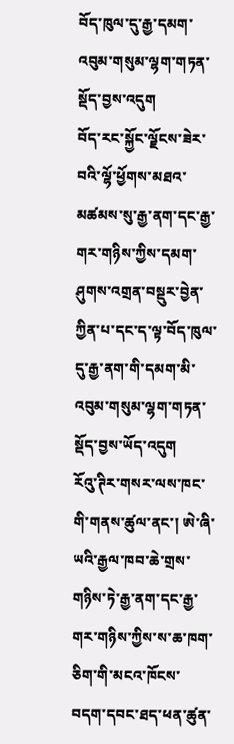བོད་ཁུལ་དུ་རྒྱ་དམག་འབུམ་གསུམ་ལྷག་གཏན་སྡོད་བྱས་འདུག
བོད་རང་སྐྱོང་ལྗོངས་ཟེར་བའི་ལྷོ་ཕྱོགས་མཐའ་མཚམས་སུ་རྒྱ་ནག་དང་རྒྱ་གར་གཉིས་ཀྱིས་དམག་ཤུགས་འགྲན་བསྡུར་བྱེན་ཀྱིན་པ་དང་ད་ལྟ་བོད་ཁུལ་དུ་རྒྱ་ནག་གི་དམག་མི་འབུམ་གསུམ་ལྷག་གཏན་སྡོད་བྱས་ཡོད་འདུག
རོའུ་ཊིར་གསར་ལས་ཁང་གི་གནས་ཚུལ་ནང་། ཨེ་ཞི་ཡའི་རྒྱལ་ཁབ་ཆེ་གྲས་གཉིས་ཏེ་རྒྱ་ནག་དང་རྒྱ་གར་གཉིས་ཀྱིས་ས་ཆ་ཁག་ཅིག་གི་མངའ་ཁོངས་བདག་དབང་ཐད་ཕན་ཚུན་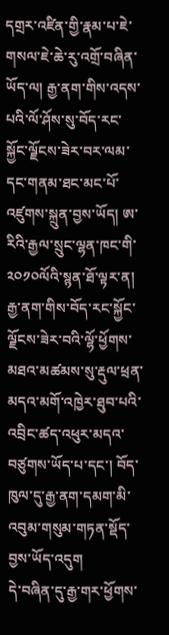དགྲར་འཛིན་གྱི་རྣམ་པ་ཇེ་གསལ་ཇེ་ཆེ་རུ་འགྲོ་བཞིན་ཡོད་ལ། རྒྱ་ནག་གིས་འདས་པའི་ལོ་ཤོས་སུ་བོད་རང་སྐྱོང་ལྗོངས་ཟེར་བར་ལམ་དང་གནམ་ཐང་མང་པོ་འཛུགས་སྐྲུན་བྱས་ཡོད། ཨ་རིའི་རྒྱལ་སྲུང་ལྷན་ཁང་གི་༢༠༡༠ལོའི་སྙན་ཐོ་ལྟར་ན། རྒྱ་ནག་གིས་བོད་རང་སྐྱོང་ལྗོངས་ཟེར་བའི་ལྷོ་ཕྱོགས་མཐའ་མཚམས་སུ་རྡུལ་ཕྲན་མདའ་མགོ་འཁྱེར་ཐུབ་པའི་འབྲིང་ཚད་འཕུར་མདའ་བཙུགས་ཡོད་པ་དང་། བོད་ཁུལ་དུ་རྒྱ་ནག་དམག་མི་འབུམ་གསུམ་གཏན་སྡོད་བྱས་ཡོད་འདུག
དེ་བཞིན་དུ་རྒྱ་གར་ཕྱོགས་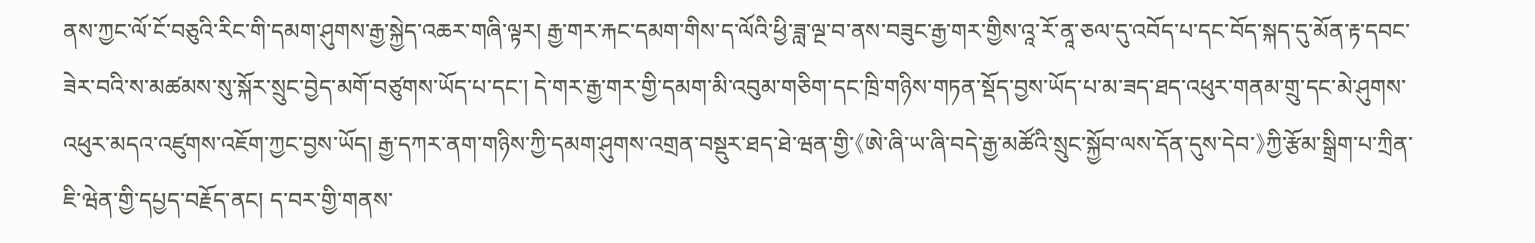ནས་ཀྱང་ལོ་ངོ་བཅུའི་རིང་གི་དམག་ཤུགས་རྒྱ་སྐྱེད་འཆར་གཞི་ལྟར། རྒྱ་གར་རྐང་དམག་གིས་ད་ལོའི་ཕྱི་ཟླ་ལྔ་བ་ནས་བཟུང་རྒྱ་གར་གྱིས་འཱ་རོ་ནཱ་ཅལ་དུ་འབོད་པ་དང་བོད་སྐད་དུ་མོན་རྟ་དབང་ཟེར་བའི་ས་མཚམས་སུ་སྐོར་སྲུང་བྱེད་མགོ་བཙུགས་ཡོད་པ་དང་། དེ་གར་རྒྱ་གར་གྱི་དམག་མི་འབུམ་གཅིག་དང་ཁྲི་གཉིས་གཏན་སྡོད་བྱས་ཡོད་པ་མ་ཟད་ཐད་འཕུར་གནམ་གྲུ་དང་མེ་ཤུགས་འཕུར་མདའ་འཛུགས་འཇོག་ཀྱང་བྱས་ཡོད། རྒྱ་དཀར་ནག་གཉིས་ཀྱི་དམག་ཤུགས་འགྲན་བསྡུར་ཐད་ཐེ་ཝན་གྱི་《ཨེ་ཞི་ཡ་ཞི་བདེ་རྒྱ་མཚོའི་སྲུང་སྐྱོབ་ལས་དོན་དུས་དེབ་》ཀྱི་རྩོམ་སྒྲིག་པ་ཀྲིན་ཇི་ཝེན་གྱི་དཔྱད་བརྗོད་ནང། ད་བར་གྱི་གནས་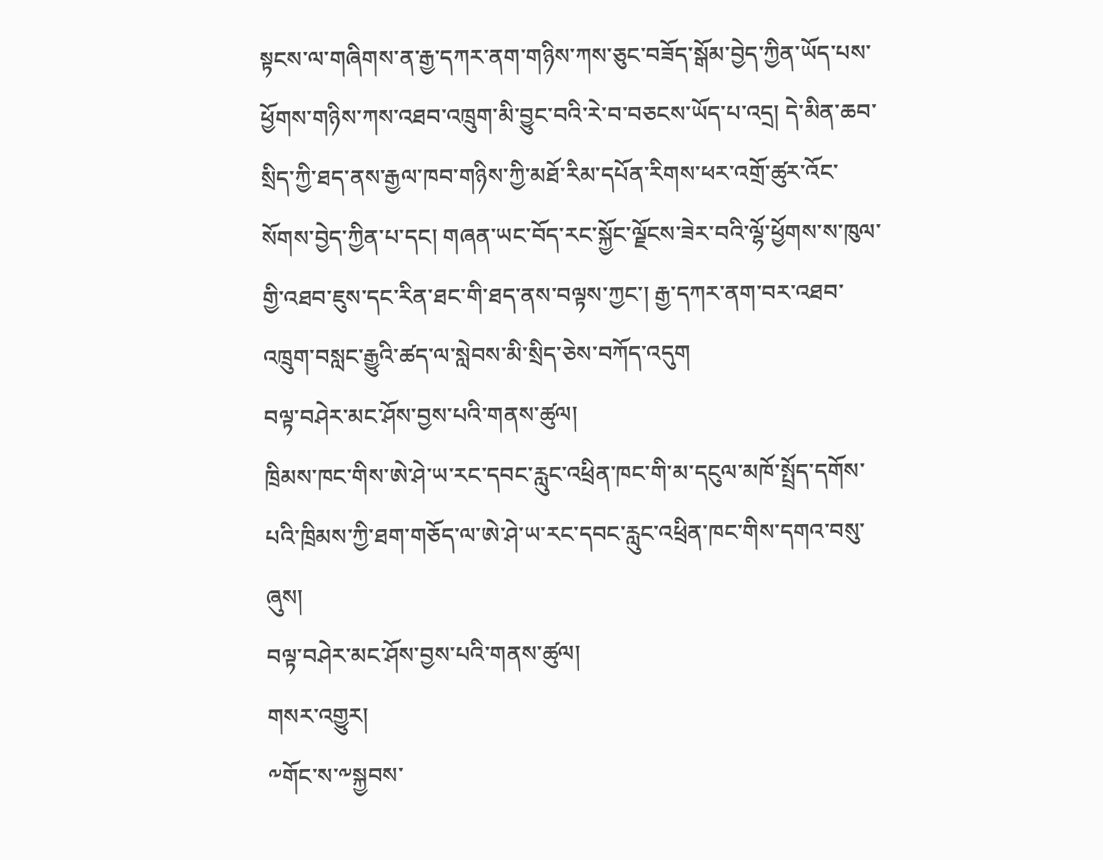སྟངས་ལ་གཞིགས་ན་རྒྱ་དཀར་ནག་གཉིས་ཀས་ཅུང་བཟོད་སྒོམ་བྱེད་ཀྱིན་ཡོད་པས་ཕྱོགས་གཉིས་ཀས་འཐབ་འཁྲུག་མི་བྱུང་བའི་རེ་བ་བཅངས་ཡོད་པ་འདྲ། དེ་མིན་ཆབ་སྲིད་ཀྱི་ཐད་ནས་རྒྱལ་ཁབ་གཉིས་ཀྱི་མཐོ་རིམ་དཔོན་རིགས་ཕར་འགྲོ་ཚུར་འོང་སོགས་བྱེད་ཀྱིན་པ་དང། གཞན་ཡང་བོད་རང་སྐྱོང་ལྗོངས་ཟེར་བའི་ལྷོ་ཕྱོགས་ས་ཁུལ་གྱི་འཐབ་ཇུས་དང་རིན་ཐང་གི་ཐད་ནས་བལྟས་ཀྱང་། རྒྱ་དཀར་ནག་བར་འཐབ་འཁྲུག་བསླང་རྒྱུའི་ཚད་ལ་སླེབས་མི་སྲིད་ཅེས་བཀོད་འདུག
བལྟ་བཤེར་མང་ཤོས་བྱས་པའི་གནས་ཚུལ།
ཁྲིམས་ཁང་གིས་ཨེ་ཤེ་ཡ་རང་དབང་རླུང་འཕྲིན་ཁང་གི་མ་དངུལ་མཁོ་སྤྲོད་དགོས་པའི་ཁྲིམས་ཀྱི་ཐག་གཅོད་ལ་ཨེ་ཤེ་ཡ་རང་དབང་རླུང་འཕྲིན་ཁང་གིས་དགའ་བསུ་ཞུས།
བལྟ་བཤེར་མང་ཤོས་བྱས་པའི་གནས་ཚུལ།
གསར་འགྱུར།
༸གོང་ས་༸སྐྱབས་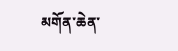མགོན་ཆེན་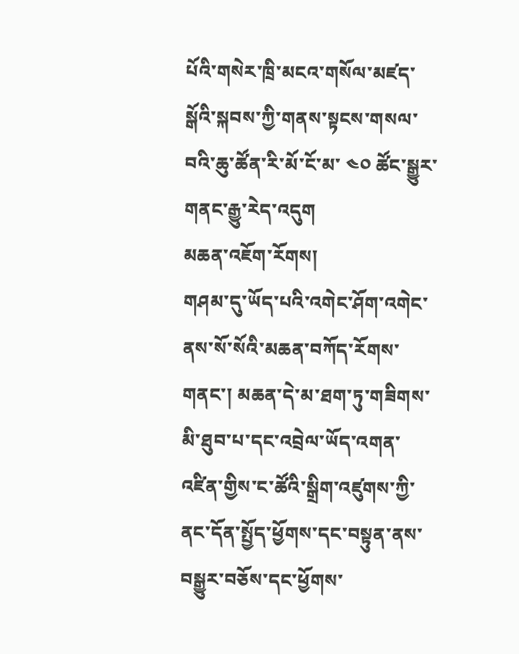པོའི་གསེར་ཁྲི་མངའ་གསོལ་མཛད་སྒོའི་སྐབས་ཀྱི་གནས་སྟངས་གསལ་བའི་ཆུ་ཚོན་རི་མོ་ངོ་མ་ ༤༠ ཚོང་སྒྱུར་གནང་རྒྱུ་རེད་འདུག
མཆན་འཇོག་རོགས།
གཤམ་དུ་ཡོད་པའི་འགེང་ཤོག་འགེང་ནས་སོ་སོའི་མཆན་བཀོད་རོགས་གནང་། མཆན་དེ་མ་ཐག་ཏུ་གཟིགས་མི་ཐུབ་པ་དང་འབྲེལ་ཡོད་འགན་འཛིན་གྱིས་ང་ཚོའི་སྒྲིག་འཛུགས་ཀྱི་ནང་དོན་སྤྱོད་ཕྱོགས་དང་བསྟུན་ནས་བསྒྱུར་བཅོས་དང་ཕྱོགས་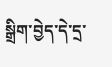སྒྲིག་བྱེད་དེ་དྲ་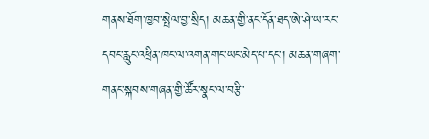གནས་ཐོག་ཁྱབ་སྤེལ་བྱ་སྲིད། མཆན་གྱི་ནང་དོན་ཐད་ཨེ་ཤེ་ཡ་རང་དབང་རླུང་འཕྲིན་ཁང་ལ་འགན་གང་ཡང་མེད་པ་དང་། མཆན་གཞག་གནང་སྐབས་གཞན་གྱི་ཚོར་སྣང་ལ་བརྩི་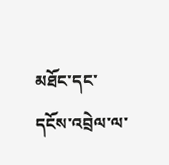མཐོང་དང་དངོས་འབྲེལ་ལ་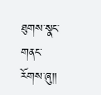ཐུགས་སྣང་གནང་རོགས་ཞུ༎